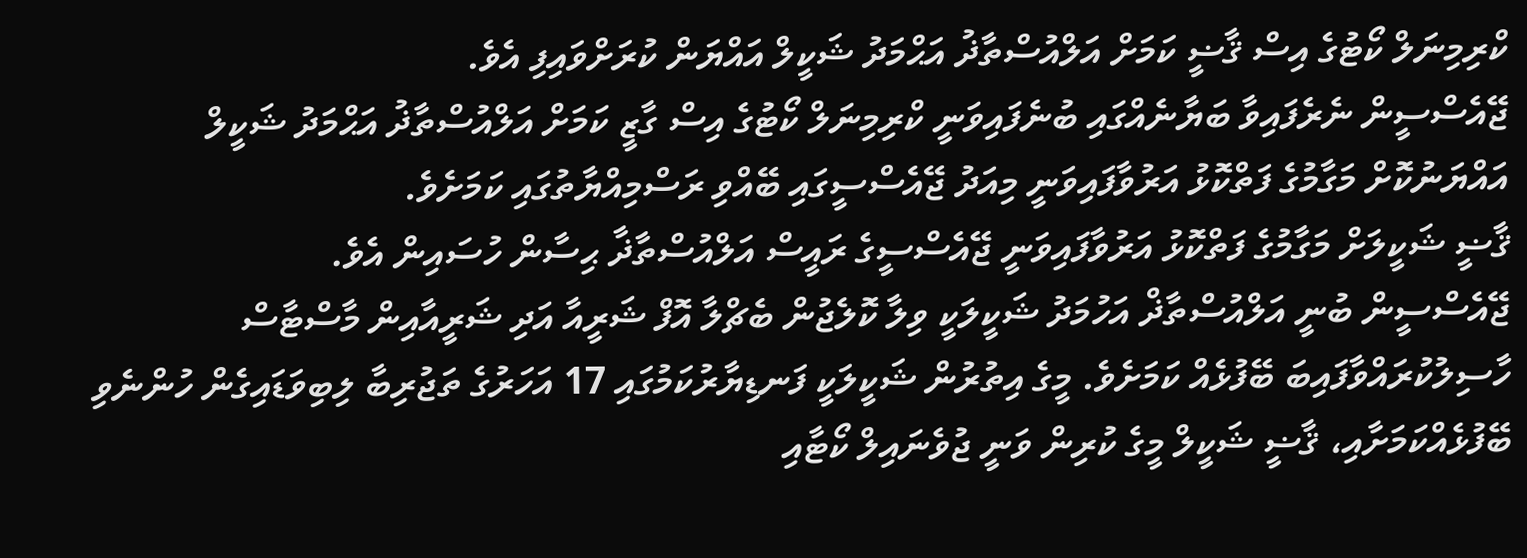ކްރިމިނަލް ކޯޓުގެ އިސް ޤާޟީ ކަމަށް އަލްއުސްތާޛު އަޙްމަދު ޝަކީލް އައްޔަން ކުރަށްވައިފި އެވެ.
ޖޭއެސްސީން ނެރެފައިވާ ބަޔާނެއްގައި ބުނެފައިވަނީ ކްރިމިނަލް ކޯޓުގެ އިސް ގާޒީ ކަމަށް އަލްއުސްތާޛު އަޙްމަދު ޝަކީލް އައްޔަނުކޮށް މަގާމުގެ ފަތްކޮޅު އަރުވާފައިވަނީ މިއަދު ޖޭއެސްސީގައި ބޭއްވި ރަސްމިއްޔާތުގައި ކަމަށެވެ.
ޤާޟީ ޝަކީލަށް މަގާމުގެ ފަތްކޮޅު އަރުވާފައިވަނީ ޖޭއެސްސީގެ ރައީސް އަލްއުސްތާޛާ ޙިސާން ހުސައިން އެވެ.
ޖޭއެސްސީން ބުނީ އަލްއުސްތާޛް އަހުމަދު ޝަކީލަކީ ވިލާ ކޮލެޖުން ބެޗްލާ އޮފް ޝަރީއާ އަދި ޝަރީއާއިން މާސްޓާސް ހާސިލުކުރައްވާފައިބަ ބޭފުޅެއް ކަމަށެވެ. މީގެ އިތުރުން ޝަކީލަކީ ފަނޑިޔާރުކަމުގައި 17 އަހަރުގެ ތަޖުރިބާ ލިބިވަޑައިގެން ހުންނެވި ބޭފުޅެއްކަމަށާއި، ޤާޟީ ޝަކީލް މީގެ ކުރިން ވަނީ ޖުވެނައިލް ކޯޓާއި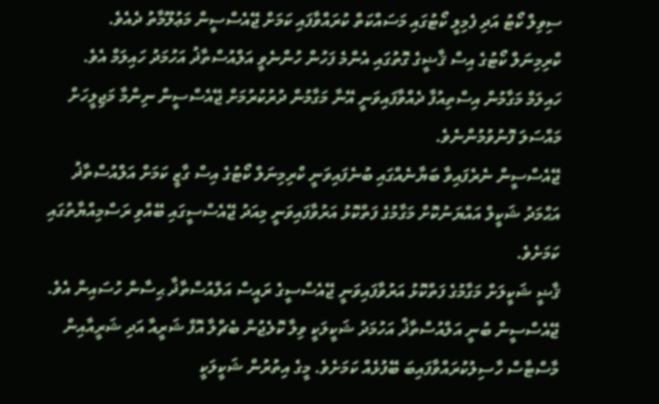ސިވިލް ކޯޓު އަދި ފެމިލީ ކޯޓުގައި މަސައްކަތް ކުރައްވާފައި ކަމަށް ޖޭއެސްސީން މަޢުލޫމާތު ދެއެވެ.
ކްރިމިނަލް ކޯޓުގެ އިސް ޤާޟީގެ ގޮތުގައި އެންމެ ފަހުން ހުންނެވީ އަލްއުސްތާޛު އަހުމަދު ހައިލަމް އެވެ. ހައިލަމް މަގާމުން އިސްތިއުފާ ދެއްވާފައިވަނީ އޭނާ މަގާމުން ދުރުކުރުމަށް ޖޭއެސްސީން ނިންމާ މަޖިލީހަށް މައްސަލަ ފޮނުވުމުންނެވެ.
ޖޭއެސްސީން ނެރެފައިވާ ބަޔާނެއްގައި ބުނެފައިވަނީ ކްރިމިނަލް ކޯޓުގެ އިސް ގާޒީ ކަމަށް އަލްއުސްތާޛު އަޙްމަދު ޝަކީލް އައްޔަނުކޮށް މަގާމުގެ ފަތްކޮޅު އަރުވާފައިވަނީ މިއަދު ޖޭއެސްސީގައި ބޭއްވި ރަސްމިއްޔާތުގައި ކަމަށެވެ.
ޤާޟީ ޝަކީލަށް މަގާމުގެ ފަތްކޮޅު އަރުވާފައިވަނީ ޖޭއެސްސީގެ ރައީސް އަލްއުސްތާޛާ ޙިސާން ހުސައިން އެވެ.
ޖޭއެސްސީން ބުނީ އަލްއުސްތާޛް އަހުމަދު ޝަކީލަކީ ވިލާ ކޮލެޖުން ބެޗްލާ އޮފް ޝަރީއާ އަދި ޝަރީއާއިން މާސްޓާސް ހާސިލުކުރައްވާފައިބަ ބޭފުޅެއް ކަމަށެވެ. މީގެ އިތުރުން ޝަކީލަކީ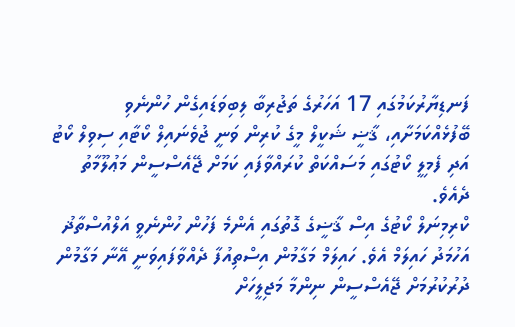ފަނޑިޔާރުކަމުގައި 17 އަހަރުގެ ތަޖުރިބާ ލިބިވަޑައިގެން ހުންނެވި ބޭފުޅެއްކަމަށާއި، ޤާޟީ ޝަކީލް މީގެ ކުރިން ވަނީ ޖުވެނައިލް ކޯޓާއި ސިވިލް ކޯޓު އަދި ފެމިލީ ކޯޓުގައި މަސައްކަތް ކުރައްވާފައި ކަމަށް ޖޭއެސްސީން މަޢުލޫމާތު ދެއެވެ.
ކްރިމިނަލް ކޯޓުގެ އިސް ޤާޟީގެ ގޮތުގައި އެންމެ ފަހުން ހުންނެވީ އަލްއުސްތާޛު އަހުމަދު ހައިލަމް އެވެ. ހައިލަމް މަގާމުން އިސްތިއުފާ ދެއްވާފައިވަނީ އޭނާ މަގާމުން ދުރުކުރުމަށް ޖޭއެސްސީން ނިންމާ މަޖިލީހަށް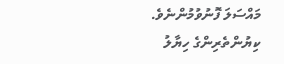މައްސަލަ ފޮނުވުމުންނެވެ.
ކިޔުންތެރިންގެ ހިޔާލު